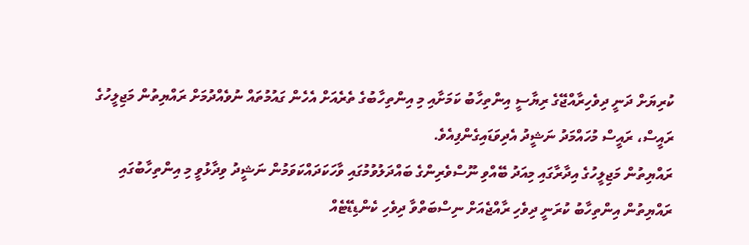ކުރިޔަށް ދަނީ ދިވެހިރާއްޖޭގެ ރިޔާސީ އިންތިހާބު ކަމަށާއި މި އިންތިހާބުގެ ތެރެއަށް އެހެން ގައުމުތައް ނުވެއްދުމަށް ރައްޔިތުން މަޖިލީހުގެ ރައީސް، ރައީސް މުހައްމަދު ނަޝީދު އެދިވަޑައިގެންފިއެވެ.
ރައްޔިތުން މަޖިލީހުގެ އިދާރާގައި މިއަދު ބޭއްވި ނޫސްވެރިންގެ ބައްދަލުވުމުގައި ވާހަކަދައްކަވަމުން ނަޝީދު ވިދާޅުވީ މި އިންތިހާބުގައި ރައްޔިތުން އިންތިހާބު ކުރަނީ ދިވެހި ރާއްޖެއަށް ނިސްބަތްވާ ދިވެހި ކެންޑިޑޭޓެއް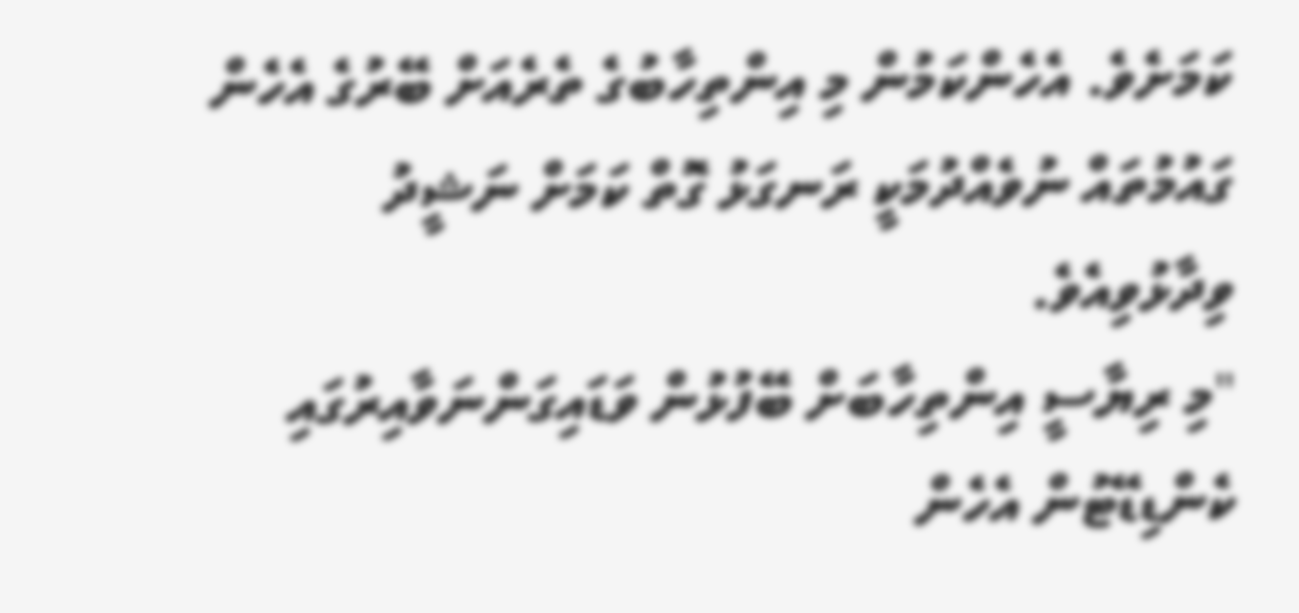ކަމަށެވެ. އެހެންކަމުން މި އިންތިހާބުގެ ތެރެއަށް ބޭރުގެ އެހެން ގައުމުތައް ނުވެއްދުމަކީ ރަނގަޅު ގޮތް ކަމަށް ނަޝީދު ވިދާޅުވިއެވެ.
"މި ރިޔާސީ އިންތިހާބަށް ބޭފުޅުން ވަޑައިގަންނަވާއިރުގައި ކެންޑިޑޭޓުން އެހެން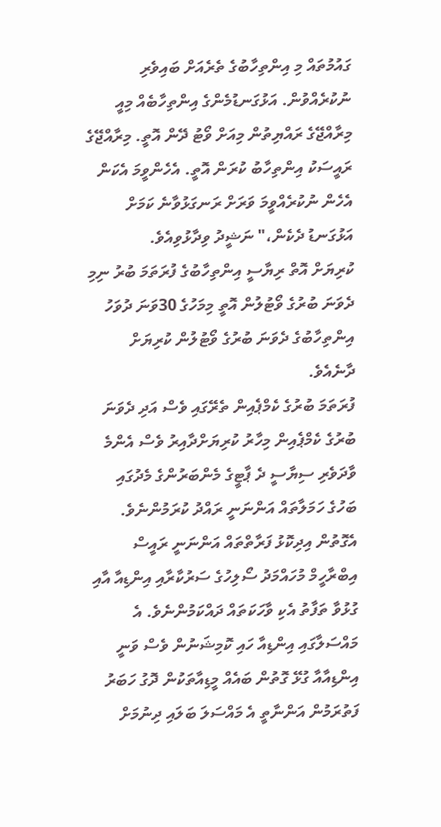ގައުމުތައް މި އިންތިހާބުގެ ތެރެއަށް ބައިވެރި ނުކުރެއްވުން. އަޅުގަނޑުމެންގެ އިންތިހާބެއް މިއީ މިރާއްޖޭގެ ރައްޔިތުން މިއަށް ވޯޓު ދޭން އޮތީ. މިރާއްޖޭގެ ރައީސަކު އިންތިހާބު ކުރަން އޮތީ. އެހެންވީމަ އެކަން އެހެން ނުކުރެއްވީމަ ވަރަށް ރަނގަޅުވާނެ ކަމަށް އަޅުގަނޑު ދެކެން،" ނަޝީދު ވިދާޅުވިއެވެ.
ކުރިޔަށް އޮތް ރިޔާސީ އިންތިހާބުގެ ފުރަތަމަ ބުރު ނިމި ދެވަނަ ބުރުގެ ވޯޓުލުން އޮތީ މިމަހުގެ 30ވަނަ ދުވަހު އިންތިހާބުގެ ދެވަނަ ބުރުގެ ވޯޓުލުން ކުރިޔަށް ދާނެއެވެ.
ފުރަތަމަ ބުރުގެ ކެމްޕެއިން ތެރޭގައި ވެސް އަދި ދެވަނަ ބުރުގެ ކެމްޕެއިން މިހާރު ކުރިޔަށްދާއިރު ވެސް އެންމެ ވާދަވެރި ސިޔާސީ ދެ ޕާޓީގެ މެންބަރުންގެ މެދުގައި ބަހުގެ ހަމަލާތައް އަންނަނީ ރައްދު ކުރަމުންނެވެ. އެގޮތުން އިދިކޮޅު ފަރާތްތައް އަންނަނީ ރައީސް އިބްރާހީމް މުހައްމަދު ސޯލިހުގެ ސަރުކާރާއި އިންޑިއާ އާއި ގުޅުވާ ތަފާތު އެކި ވާހަކަތައް ދައްކަމުންނެވެ. އެ މައްސަލާގައި އިންޑިއާ ހައި ކޮމިޝަނުން ވެސް ވަނީ އިންޑިއާއާ ގުޅޭ ގޮތުން ބައެއް މީޑިއާތަކުން ދޮގު ހަބަރު ފަތުރަމުން އަންނާތީ އެ މައްސަލަ ބަލައި ދިނުމަށް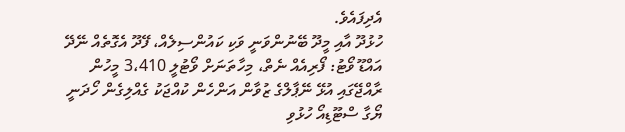އެދިފައެވެ.
ހުޅުދޫ އާއި މީދޫ ބޭނުންވަނީ ވަކި ކައުންސިލެއް، ފޭދޫ އެގޮތެއް ނޭދޭ
އައްޑޫ ވޯޓު: ފޯރިއެއް ނެތް، މިހާތަނަށް ވޯޓުލީ 3،410 މީހުން
ރާއްޖޭގައި އުޅޭ ނޭޕާލްގެ ޒުވާން އަންހެން ކުއްޖަކު ގެއްލިގެން ހޯދަނީ
ޔޯގާ ސްޓޫޑިއޯ ހުޅުވި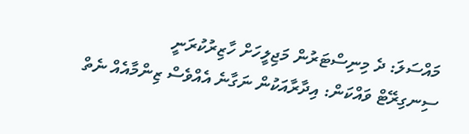މައްސަލަ: ދެ މިނިސްޓަރުން މަޖިލީހަށް ހާޒިރުކުރަނީ
ސިނގިރޭޓް ވައްކަން: އިދާރާއަކުން ނަގާނެ އެއްވެސް ޒިންމާއެއް ނެތް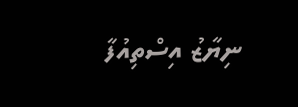ނިޔާޒު އިސްތިއުފާ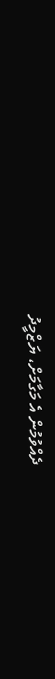ދެއްވުމުން އެ މަގާމަށް، ޔަޒްމީދު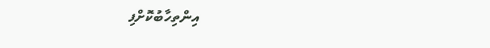އިންތިހާބުކޮށްފި